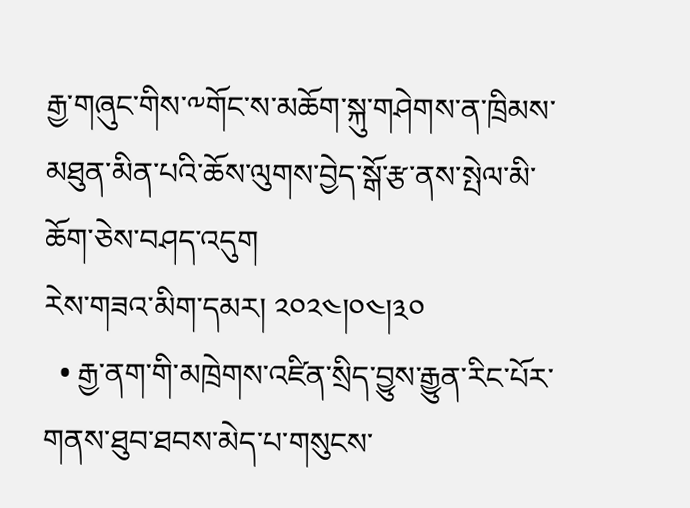རྒྱ་གཞུང་གིས་༸གོང་ས་མཆོག་སྐུ་གཤེགས་ན་ཁྲིམས་མཐུན་མིན་པའི་ཆོས་ལུགས་བྱེད་སྒོ་རྩ་ནས་སྤེལ་མི་ཆོག་ཅེས་བཤད་འདུག
རེས་གཟའ་མིག་དམར། ༢༠༢༤།༠༤།༣༠
  • རྒྱ་ནག་གི་མཁྲེགས་འཛིན་སྲིད་བྱུས་རྒྱུན་རིང་པོར་གནས་ཐུབ་ཐབས་མེད་པ་གསུངས་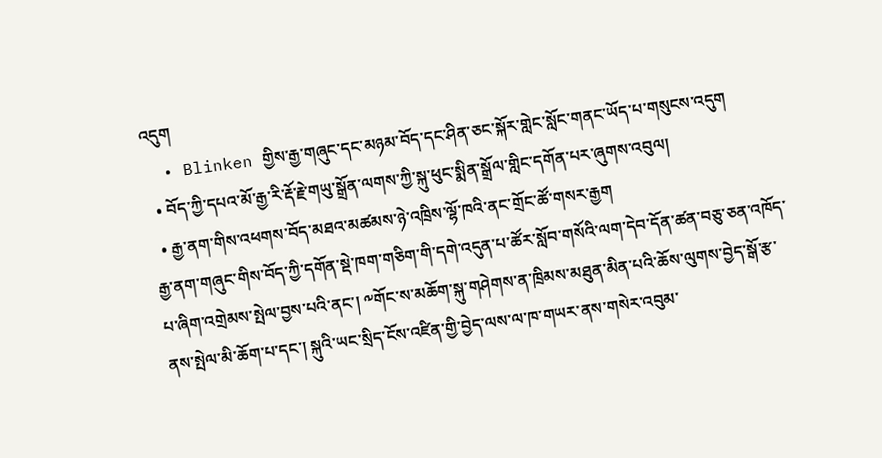འདུག
  • Blinken གྱིས་རྒྱ་གཞུང་དང་མཉམ་བོད་དང་ཤིན་ཅང་སྐོར་གླེང་སློང་གནང་ཡོད་པ་གསུངས་འདུག
  • བོད་ཀྱི་དཔའ་མོ་རྒྱ་རི་རྡོ་རྗེ་གཡུ་སྒྲོན་ལགས་ཀྱི་སྐུ་ཕུང་སྨིན་སྒྲོལ་གླིང་དགོན་པར་ཞུགས་འབུལ།
  • རྒྱ་ནག་གིས་འཕགས་བོད་མཐའ་མཚམས་ཉེ་འཁྲིས་ལྷོ་ཁའི་ནང་གྲོང་ཚོ་གསར་རྒྱག
རྒྱ་ནག་གཞུང་གིས་བོད་ཀྱི་དགོན་སྡེ་ཁག་གཅིག་གི་དགེ་འདུན་པ་ཚོར་སློབ་གསོའི་ལག་དེབ་དོན་ཚན་བཅུ་ཅན་འཁོད་པ་ཞིག་འགྲེམས་སྤེལ་བྱས་པའི་ནང་། ༸གོང་ས་མཆོག་སྐུ་གཤེགས་ན་ཁྲིམས་མཐུན་མིན་པའི་ཆོས་ལུགས་བྱེད་སྒོ་རྩ་ནས་སྤེལ་མི་ཆོག་པ་དང་། སྐུའི་ཡང་སྲིད་ངོས་འཛིན་གྱི་བྱེད་ལས་ལ་ཁ་གཡར་ནས་གསེར་འབུམ་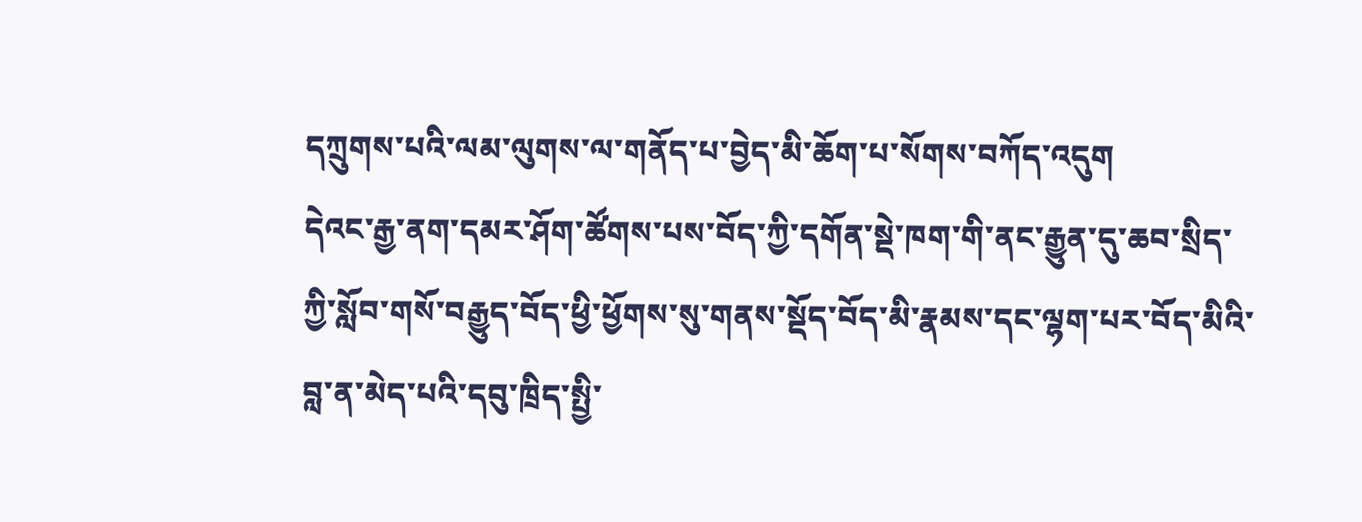དཀྲུགས་པའི་ལམ་ལུགས་ལ་གནོད་པ་བྱེད་མི་ཆོག་པ་སོགས་བཀོད་འདུག
དེའང་རྒྱ་ནག་དམར་ཤོག་ཚོགས་པས་བོད་ཀྱི་དགོན་སྡེ་ཁག་གི་ནང་རྒྱུན་དུ་ཆབ་སྲིད་ཀྱི་སློབ་གསོ་བརྒྱུད་བོད་ཕྱི་ཕྱོགས་སུ་གནས་སྡོད་བོད་མི་རྣམས་དང་ལྷག་པར་བོད་མིའི་བླ་ན་མེད་པའི་དབུ་ཁྲིད་སྤྱི་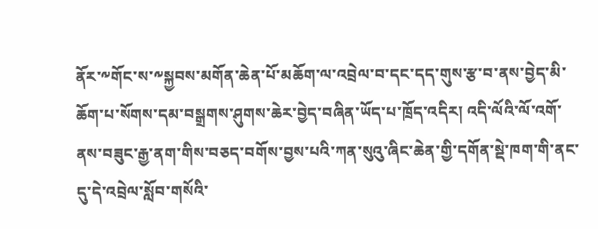ནོར་༸གོང་ས་༸སྐྱབས་མགོན་ཆེན་པོ་མཆོག་ལ་འབྲེལ་བ་དང་དད་གུས་རྩ་བ་ནས་བྱེད་མི་ཆོག་པ་སོགས་དམ་བསྒྲགས་ཤུགས་ཆེར་བྱེད་བཞིན་ཡོད་པ་ཁྲོད་འདིར། འདི་ལོའི་ལོ་འགོ་ནས་བཟུང་རྒྱ་ནག་གིས་བཅད་བགོས་བྱས་པའི་ཀན་སུའུ་ཞིང་ཆེན་གྱི་དགོན་སྡེ་ཁག་གི་ནང་དུ་དེ་འབྲེལ་སློབ་གསོའི་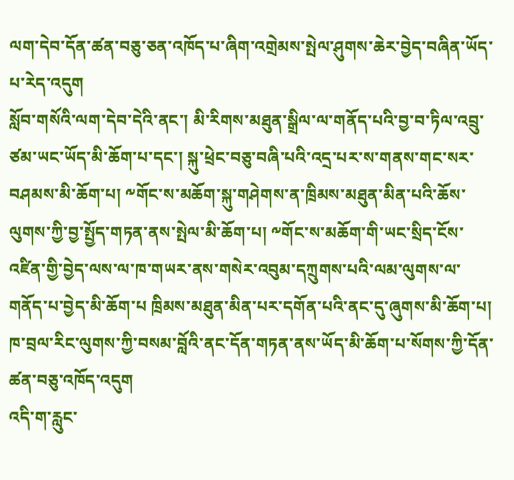ལག་དེབ་དོན་ཚན་བཅུ་ཅན་འཁོད་པ་ཞིག་འགྲེམས་སྤེལ་ཤུགས་ཆེར་བྱེད་བཞིན་ཡོད་པ་རེད་འདུག
སློབ་གསོའི་ལག་དེབ་དེའི་ནང་། མི་རིགས་མཐུན་སྒྲིལ་ལ་གནོད་པའི་བྱ་བ་ཏིལ་འབྲུ་ཙམ་ཡང་ཡོད་མི་ཆོག་པ་དང་། སྐུ་ཕྲེང་བཅུ་བཞི་པའི་འདྲ་པར་ས་གནས་གང་སར་བཤམས་མི་ཆོག་པ། ༸གོང་ས་མཆོག་སྐུ་གཤེགས་ན་ཁྲིམས་མཐུན་མིན་པའི་ཆོས་ལུགས་ཀྱི་བྱ་སྤྱོད་གཏན་ནས་སྤེལ་མི་ཆོག་པ། ༸གོང་ས་མཆོག་གི་ཡང་སྲིད་ངོས་འཛིན་གྱི་བྱེད་ལས་ལ་ཁ་གཡར་ནས་གསེར་འབུམ་དཀྲུགས་པའི་ལམ་ལུགས་ལ་གནོད་པ་བྱེད་མི་ཆོག་པ ཁྲིམས་མཐུན་མིན་པར་དགོན་པའི་ནང་དུ་ཞུགས་མི་ཆོག་པ། ཁ་བྲལ་རིང་ལུགས་ཀྱི་བསམ་བློའི་ནང་དོན་གཏན་ནས་ཡོད་མི་ཆོག་པ་སོགས་ཀྱི་དོན་ཚན་བཅུ་འཁོད་འདུག
འདི་ག་རླུང་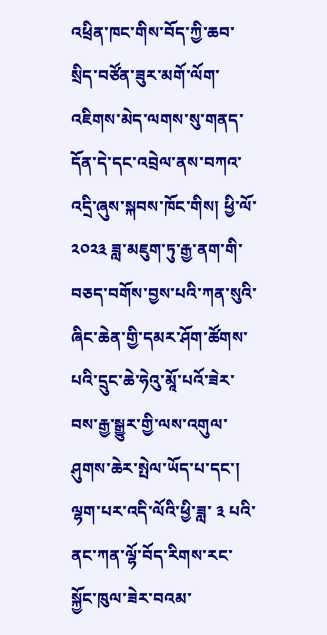འཕྲིན་ཁང་གིས་བོད་ཀྱི་ཆབ་སྲིད་བཙོན་ཟུར་མགོ་ལོག་འཇིགས་མེད་ལགས་སུ་གནད་དོན་དེ་དང་འབྲེལ་ནས་བཀའ་འདྲི་ཞུས་སྐབས་ཁོང་གིས། ཕྱི་ལོ་ ༢༠༢༣ ཟླ་མཇུག་ཏུ་རྒྱ་ནག་གི་བཅད་བགོས་བྱས་པའི་ཀན་སུའི་ཞིང་ཆེན་གྱི་དམར་ཤོག་ཚོགས་པའི་དྲུང་ཆེ་ཧེའུ་མཱོ་པའོ་ཟེར་བས་རྒྱ་སྒྱུར་གྱི་ལས་འགུལ་ཤུགས་ཆེར་སྤེལ་ཡོད་པ་དང་། ལྷག་པར་འདི་ལོའི་ཕྱི་ཟླ་ ༣ པའི་ནང་ཀན་ལྷོ་བོད་རིགས་རང་སྐྱོང་ཁུལ་ཟེར་བའམ་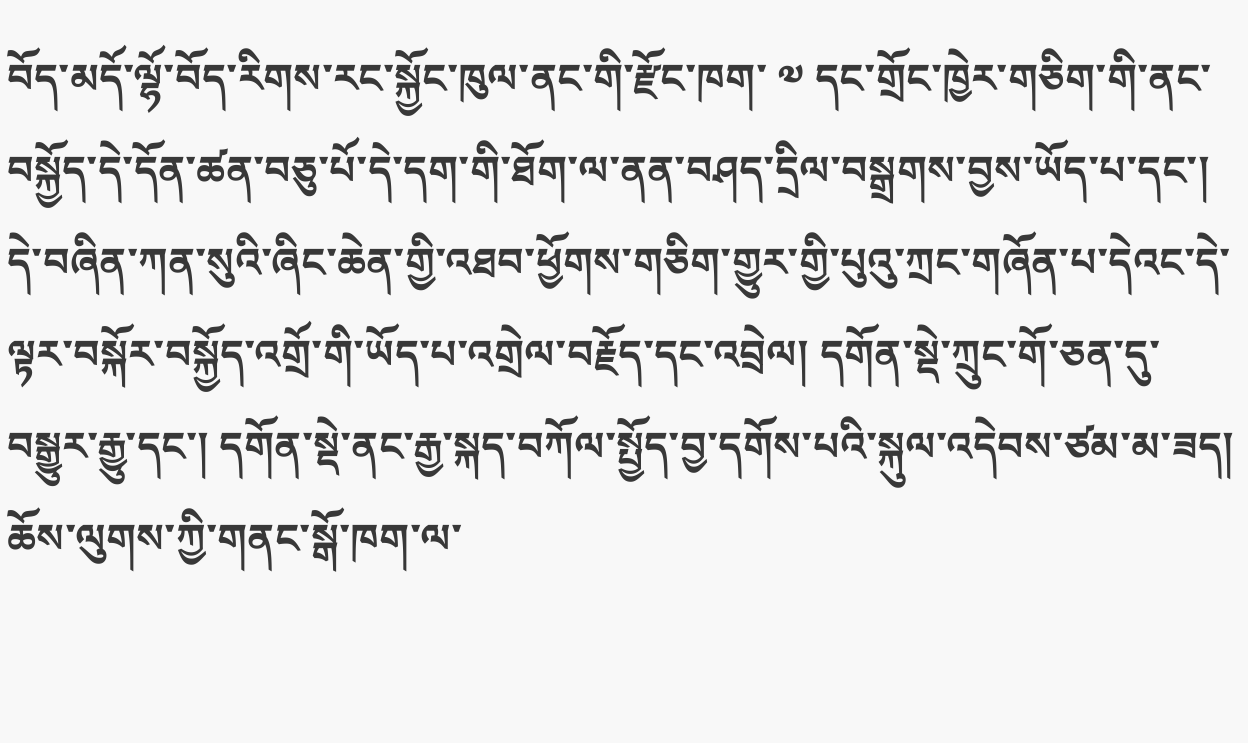བོད་མདོ་ལྷོ་བོད་རིགས་རང་སྐྱོང་ཁུལ་ནང་གི་རྫོང་ཁག་ ༧ དང་གྲོང་ཁྱེར་གཅིག་གི་ནང་བསྐྱོད་དེ་དོན་ཚན་བཅུ་པོ་དེ་དག་གི་ཐོག་ལ་ནན་བཤད་དྲིལ་བསྒྲགས་བྱས་ཡོད་པ་དང་། དེ་བཞིན་ཀན་སུའི་ཞིང་ཆེན་གྱི་འཐབ་ཕྱོགས་གཅིག་གྱུར་གྱི་པུའུ་ཀྲང་གཞོན་པ་དེའང་དེ་ལྟར་བསྐོར་བསྐྱོད་འགྲོ་གི་ཡོད་པ་འགྲེལ་བརྗོད་དང་འབྲེལ། དགོན་སྡེ་ཀྲུང་གོ་ཅན་དུ་བསྒྱུར་རྒྱུ་དང་། དགོན་སྡེ་ནང་རྒྱ་སྐད་བཀོལ་སྤྱོད་བྱ་དགོས་པའི་སྐུལ་འདེབས་ཙམ་མ་ཟད། ཆོས་ལུགས་ཀྱི་གནང་སྒོ་ཁག་ལ་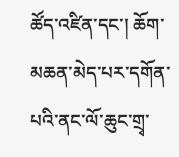ཚོད་འཛིན་དང་། ཆོག་མཆན་མེད་པར་དགོན་པའི་ནང་ལོ་ཆུང་གྲྭ་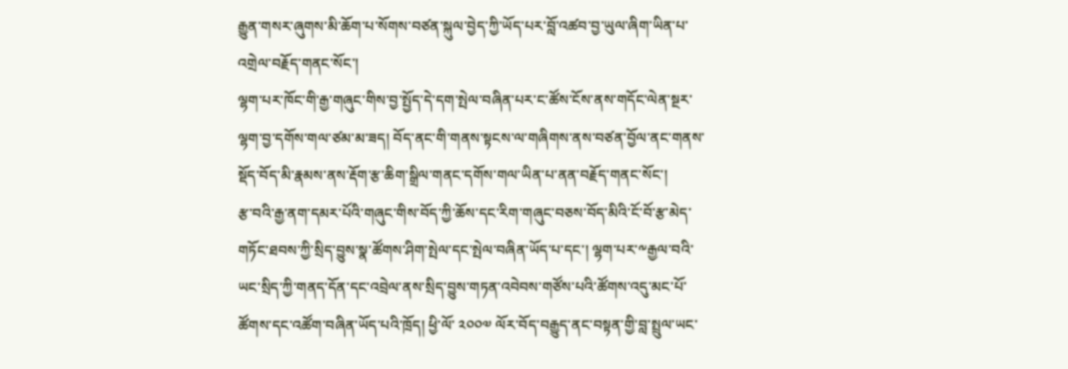རྒྱུན་གསར་ཞུགས་མི་ཆོག་པ་སོགས་བཙན་སྐུལ་བྱེད་ཀྱི་ཡོད་པར་བློ་འཚབ་བྱ་ཡུལ་ཞིག་ཡིན་པ་འགྲེལ་བརྗོད་གནང་སོང་།
ལྷག་པར་ཁོང་གི་རྒྱ་གཞུང་གིས་བྱ་སྤྱོད་དེ་དག་སྤེལ་བཞིན་པར་ང་ཚོས་ངོས་ནས་གདོང་ལེན་སྔར་ལྷག་བྱ་དགོས་གལ་ཙམ་མ་ཟད། བོད་ནང་གི་གནས་སྟངས་ལ་གཞིགས་ནས་བཙན་བྱོལ་ནང་གནས་སྡོད་བོད་མི་རྣམས་ནས་རྡོག་རྩ་ཆིག་སྒྲིལ་གནང་དགོས་གལ་ཡིན་པ་ནན་བརྗོད་གནང་སོང་།
རྩ་བའི་རྒྱ་ནག་དམར་པོའི་གཞུང་གིས་བོད་ཀྱི་ཆོས་དང་རིག་གཞུང་བཅས་བོད་མིའི་ངོ་བོ་རྩ་མེད་གཏོང་ཐབས་ཀྱི་སྲིད་བྱུས་སྣ་ཚོགས་ཤིག་སྤེལ་དང་སྤེལ་བཞིན་ཡོད་པ་དང་། ལྷག་པར་༸རྒྱལ་བའི་ཡང་སྲིད་ཀྱི་གནད་དོན་དང་འབྲེལ་ནས་སྲིད་བྱུས་གཏན་འབེབས་གཙོས་པའི་ཚོགས་འདུ་མང་པོ་ཚོགས་དང་འཚོག་བཞིན་ཡོད་པའི་ཁྲོད། ཕྱི་ལོ་ ༢༠༠༧ ལོར་བོད་བརྒྱུད་ནང་བསྟན་གྱི་བླ་སྤྲུལ་ཡང་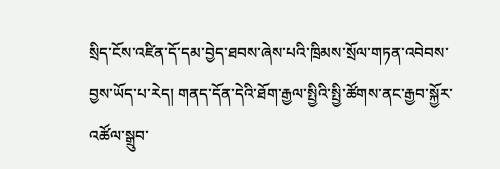སྲིད་ངོས་འཛིན་དོ་དམ་བྱེད་ཐབས་ཞེས་པའི་ཁྲིམས་སྲོལ་གཏན་འབེབས་བྱས་ཡོད་པ་རེད། གནད་དོན་དེའི་ཐོག་རྒྱལ་སྤྱིའི་སྤྱི་ཚོགས་ནང་རྒྱབ་སྐྱོར་འཚོལ་སྒྲུབ་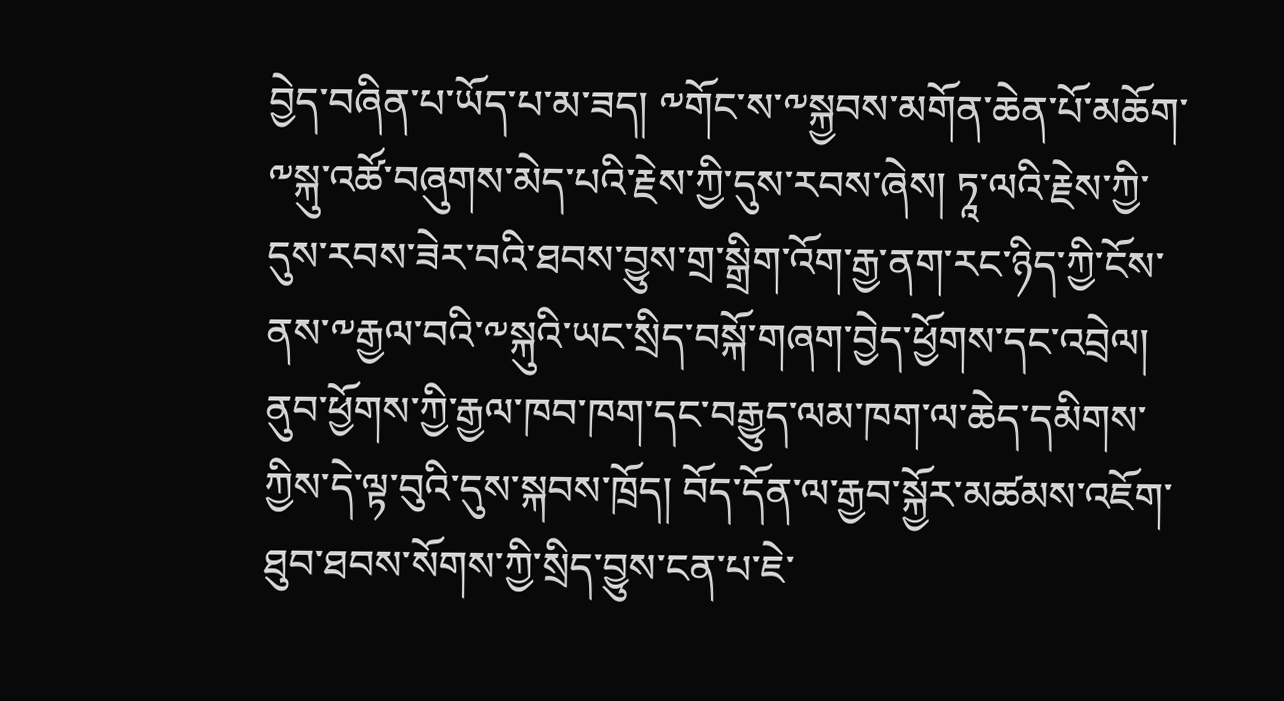བྱེད་བཞིན་པ་ཡོད་པ་མ་ཟད། ༸གོང་ས་༸སྐྱབས་མགོན་ཆེན་པོ་མཆོག་༸སྐུ་འཚོ་བཞུགས་མེད་པའི་རྗེས་ཀྱི་དུས་རབས་ཞེས། ཏཱ་ལའི་རྗེས་ཀྱི་དུས་རབས་ཟེར་བའི་ཐབས་བྱུས་གྲ་སྒྲིག་འོག་རྒྱ་ནག་རང་ཉིད་ཀྱི་ངོས་ནས་༸རྒྱལ་བའི་༸སྐུའི་ཡང་སྲིད་བསྐོ་གཞག་བྱེད་ཕྱོགས་དང་འབྲེལ། ནུབ་ཕྱོགས་ཀྱི་རྒྱལ་ཁབ་ཁག་དང་བརྒྱུད་ལམ་ཁག་ལ་ཆེད་དམིགས་ཀྱིས་དེ་ལྟ་བུའི་དུས་སྐབས་ཁྲོད། བོད་དོན་ལ་རྒྱབ་སྐྱོར་མཚམས་འཇོག་ཐུབ་ཐབས་སོགས་ཀྱི་སྲིད་བྱུས་ངན་པ་ཇེ་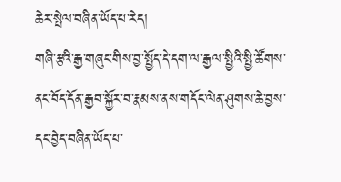ཆེར་སྤེལ་བཞིན་ཡོད་པ་རེད།
གཞི་རྩའི་རྒྱ་གཞུང་གིས་བྱ་སྤྱོད་དེ་དག་ལ་རྒྱལ་སྤྱིའི་སྤྱི་ཚོགས་ནང་བོད་དོན་རྒྱབ་སྐྱོར་བ་རྣམས་ནས་གདོང་ལེན་ཤུགས་ཆེ་བྱས་དང་བྱེད་བཞིན་ཡོད་པ་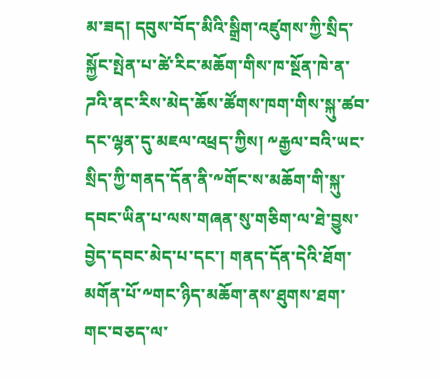མ་ཟད། དབུས་བོད་མིའི་སྒྲིག་འཛུགས་ཀྱི་སྲིད་སྐྱོང་སྤེན་པ་ཚེ་རིང་མཆོག་གིས་ཁ་སྔོན་ཁེ་ན་ཌའི་ནང་རིས་མེད་ཆོས་ཚོགས་ཁག་གིས་སྐུ་ཚབ་དང་ལྷན་དུ་མཇལ་འཕྲད་ཀྱིས། ༸རྒྱལ་བའི་ཡང་སྲིད་ཀྱི་གནད་དོན་ནི་༸གོང་ས་མཆོག་གི་སྐུ་དབང་ཡིན་པ་ལས་གཞན་སུ་གཅིག་ལ་ཐེ་བྱུས་བྱེད་དབང་མེད་པ་དང་། གནད་དོན་དེའི་ཐོག་མགོན་པོ་༸གང་ཉིད་མཆོག་ནས་ཐུགས་ཐག་གང་བཅད་ལ་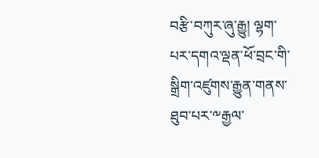བརྩི་བཀུར་ཞུ་རྒྱུ། ལྷག་པར་དགའ་ལྡན་ཕོ་བྲང་གི་སྒྲིག་འཛུགས་རྒྱུན་གནས་ཐུབ་པར་༸རྒྱལ་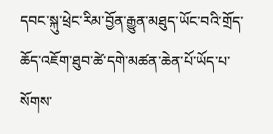དབང་སྐུ་ཕྲེང་རིམ་བྱོན་རྒྱུན་མཐུད་ཡོང་བའི་གྲོད་ཆོད་འཇོག་ཐུབ་ཚེ་དགེ་མཚན་ཆེན་པོ་ཡོད་པ་སོགས་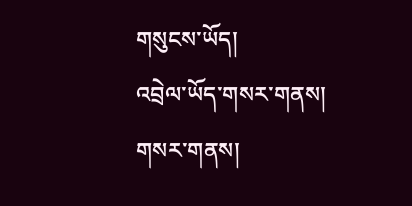གསུངས་ཡོད།
འབྲེལ་ཡོད་གསར་གནས།
གསར་གནས།